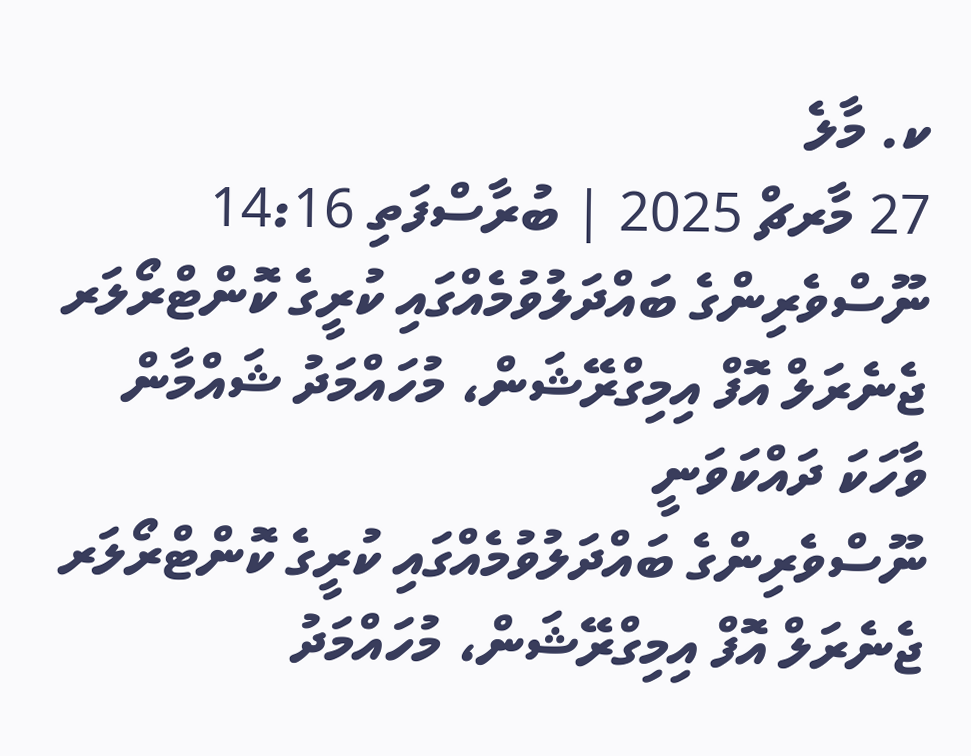ކ. މާލެ
27 މާރޗް 2025 | ބުރާސްފަތި 14:16
ނޫސްވެރިންގެ ބައްދަލުވުމެއްގައި ކުރީގެ ކޮންޓްރޯލަރ ޖެނެރަލް އޮފް އިމިގްރޭޝަން، މުހައްމަދު ޝައްމާން ވާހަކަ ދައްކަވަނީ
ނޫސްވެރިންގެ ބައްދަލުވުމެއްގައި ކުރީގެ ކޮންޓްރޯލަރ ޖެނެރަލް އޮފް އިމިގްރޭޝަން، މުހައްމަދު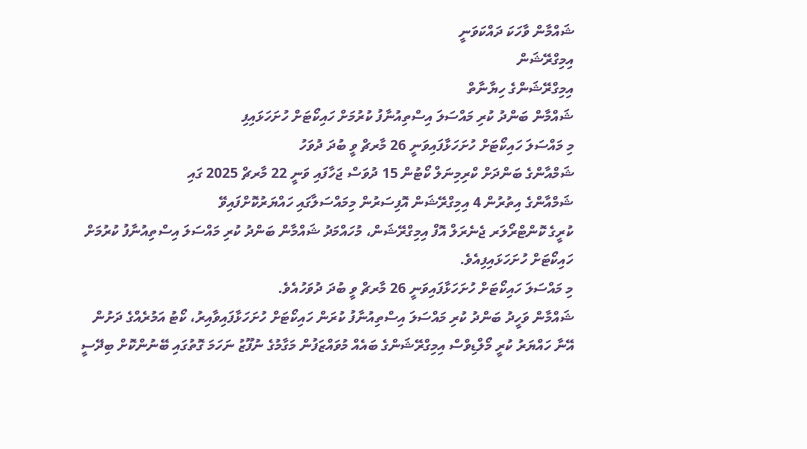ޝައްމާން ވާހަކަ ދައްކަވަނީ
އިމިގްރޭޝަން
އިމިގްރޭޝަންގެ ހިޔާނާތް
ޝައްމާން ބަންދު ކުރި މައްސަލަ އިސްތިއުނާފު ކުރުމަށް ހައިކޯޓަށް ހުށަހަޅައިފި
މި މައްސަލަ ހައިކޯޓަށް ހުށަހަޅާފައިވަނީ 26 މާރޗް ވީ ބުދަ ދުވަހު
ޝަމްއާންގެ ބަންދަށް ކްރިމިނަލް ކޯޓުން 15 ދުވަސް ޖަހާފައި ވަނީ 22 މާރޗް 2025 ގައި
ޝަމްއާންގެ އިތުރުން 4 އިމިގްރޭޝަން އޮފިސަރުން މިމައްސަލާގައި ހައްޔަރުކޮށްފައިވޭ
ކުރީގެ ކޮންޓްރޯލަރ ޖެނެރަލް އޮފް އިމިގްރޭޝަން، މުހައްމަދު ޝައްމާން ބަންދު ކުރި މައްސަލަ އިސްތިއުނާފު ކުރުމަށް ހައިކޯޓަށް ހުށަހަޅައިފިއެވެ.
މި މައްސަލަ ހައިކޯޓަށް ހުށަހަޅާފައިވަނީ 26 މާރޗް ވީ ބުދަ ދުވަހުއެވެ.
ޝައްމާން ވަހީދު ބަންދު ކުރި މައްސަލަ އިސްތިއުނާފު ކުރަން ހައިކޯޓަށް ހުށަހަޅާފައިވާއިރު، ކޯޓު އަމުރެއްގެ ދަށުން އޭނާ ހައްޔަރު ކުރީ މޯލްޑިވްސް އިމިގްރޭޝަންގެ ބައެއް މުވައްޒަފުން މަގާމުގެ ނުފޫޒު ނަހަމަ ގޮތުގައި ބޭނުންކޮށް ބިދޭސީ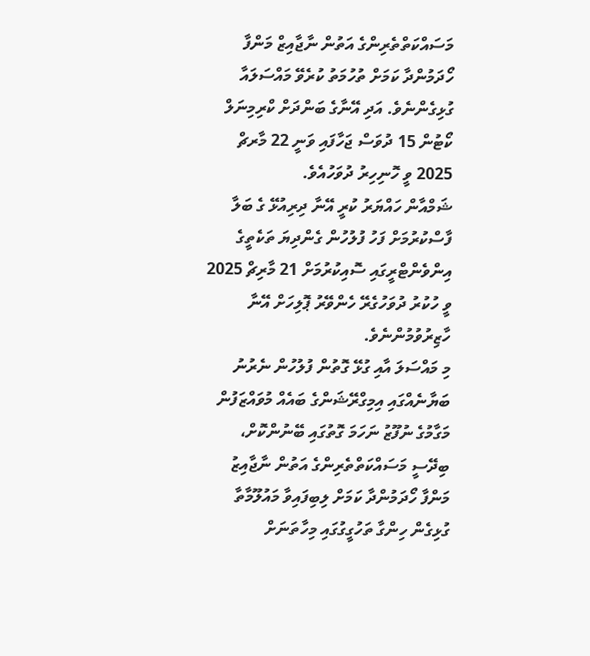މަސައްކަތްތެރިންގެ އަތުން ނާޖާއިޒް މަންފާ ހޯދަމުންދާ ކަމަށް ތުހުމަތު ކުރެވޭ މައްސަލައާ ގުޅިގެންނެވެ. އަދި އޭނާގެ ބަންދަށް ކްރިމިނަލް ކޯޓުން 15 ދުވަސް ޖަހާފައި ވަނީ 22 މާރޗް 2025 ވީ ހޮނިހިރު ދުވަހުއެވެ.
ޝަމްއާން ހައްޔަރު ކުރީ އޭނާ ދިރިއުޅޭ ގެ ބަލާ ފާސްކުރުމަށް ފަހު ފުލުހުން ގެންދިޔަ ތަކެތީގެ އިންވެންޓްރީގައި ސޮއިކުރުމަށް 21 މާރިޗް 2025 ވީ ހުކުރު ދުވަހުގެރޭ ހެންވޭރު ޕޮލިހަށް އޭނާ ހާޒިރުވުމުންނެވެ.
މި މައްސަލަ އާއި ގުޅޭ ގޮތުން ފުލުހުން ނެރުނު ބަޔާނެއްގައި އިމިގްރޭޝަންގެ ބައެއް މުވައްޒަފުން މަގާމުގެ ނުފޫޒު ނަހަމަ ގޮތުގައި ބޭނުންކޮށް، ބިދޭސީ މަސައްކަތްތެރިންގެ އަތުން ނާޖާއިޒު މަންފާ ހޯދަމުންދާ ކަމަށް ލިބިފައިވާ މައުލޫމާތާ ގުޅިގެން ހިންގާ ތަހުގީގުގައި މިހާތަނަށް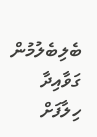ބެލިބެލުމުން ގަވާއިދާ ހިލާފަށް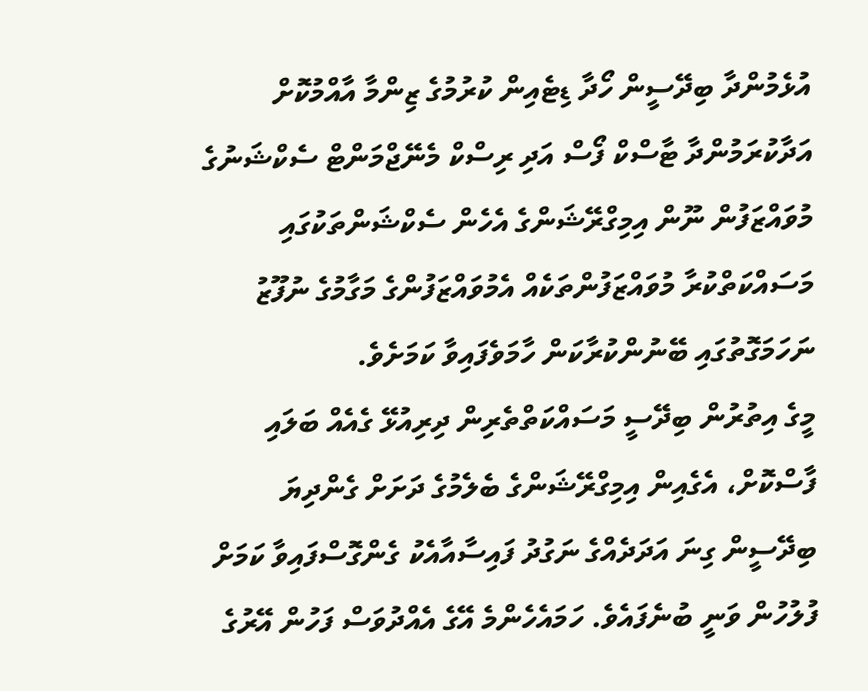އުޅެމުންދާ ބިދޭސީން ހޯދާ ޑިޓެއިން ކުރުމުގެ ޒިންމާ އާއްމުކޮށް އަދާކުރަމުންދާ ޓާސްކް ފޯސް އަދި ރިސްކް މެނޭޖްމަންޓް ސެކްޝަނުގެ މުވައްޒަފުން ނޫން އިމިގްރޭޝަންގެ އެހެން ސެކްޝަންތަކުގައި މަސައްކަތްކުރާ މުވައްޒަފުންތަކެއް އެމުވައްޒަފުންގެ މަގާމުގެ ނުފޫޒު ނަހަމަގޮތުގައި ބޭނުންކުރާކަން ހާމަވެފައިވާ ކަމަށެވެ.
މީގެ އިތުރުން ބިދޭސީ މަސައްކަތްތެރިން ދިރިއުޅޭ ގެއެއް ބަލައި ފާސްކޮށް، އެގެއިން އިމިގްރޭޝަންގެ ބެލެމުގެ ދަށަށް ގެންދިޔަ ބިދޭސީން ގިނަ އަދަދެއްގެ ނަގުދު ފައިސާއާއެކު ގެންގޮސްފައިވާ ކަމަށް ފުލުހުން ވަނީ ބުނެފައެވެ. ހަމައެހެންމެ އޭގެ އެއްދުވަސް ފަހުން އޭރުގެ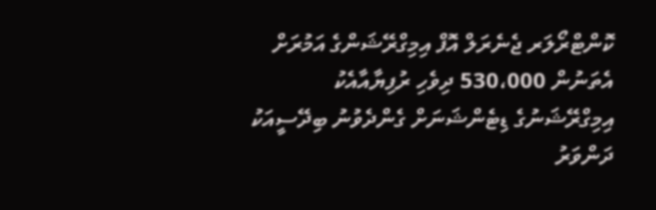ކޮންޓްރޯލަރ ޖެނެރަލް އޮފް އިމިގްރޭޝަންގެ އަމުރަށް އެތަނުން 530،000 ދިވެހި ރުފިޔާއާއެކު އިމިގްރޭޝަނުގެ ޑިޓެންޝަނަށް ގެންދެވުނު ބިދޭސީއަކު ދަންވަރު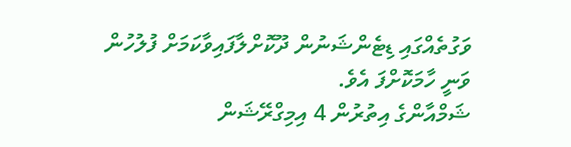ވަގުތެއްގައި ޑިޓެންޝަނުން ދޫކޮށްލާފައިވާކަމަށް ފުލުހުން ވަނީ ހާމަކޮށްފަ އެވެ.
ޝަމްއާންގެ އިތުރުން 4 އިމިގްރޭޝަން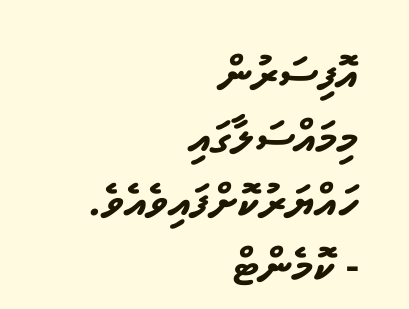އޮފިސަރުން މިމައްސަލާގައި ހައްޔަރުކޮށްފައިވެއެވެ.
- ކޮމެންޓް